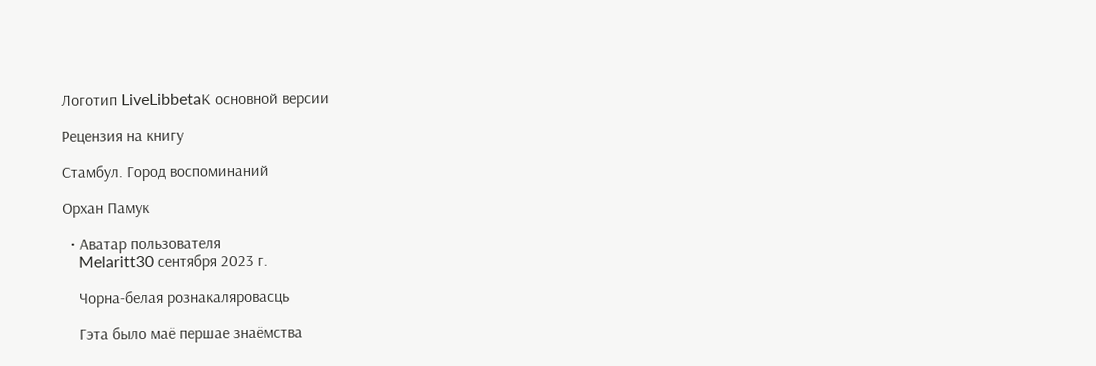Логотип LiveLibbetaК основной версии

Рецензия на книгу

Стамбул. Город воспоминаний

Орхан Памук

  • Аватар пользователя
    Melaritt30 сентября 2023 г.

    Чорна-белая рознакаляровасць

    Гэта было маё першае знаёмства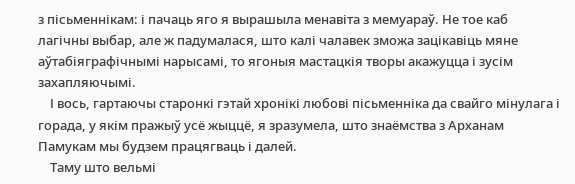з пісьменнікам: і пачаць яго я вырашыла менавіта з мемуараў. Не тое каб лагічны выбар, але ж падумалася, што калі чалавек зможа зацікавіць мяне аўтабіяграфічнымі нарысамі, то ягоныя мастацкія творы акажуцца і зусім захапляючымі.
    І вось, гартаючы старонкі гэтай хронікі любові пісьменніка да свайго мінулага і горада, у якім пражыў усё жыццё, я зразумела, што знаёмства з Арханам Памукам мы будзем працягваць і далей.
    Таму што вельмі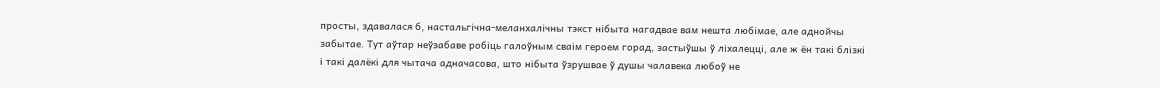просты, здавалася б, настальгічна-меланхалічны тэкст нібыта нагадвае вам нешта любімае, але аднойчы забытае. Тут аўтар неўзабаве робіць галоўным сваім героем горад, застыўшы ў ліхалецці, але ж ён такі блізкі і такі далёкі для чытача адначасова, што нібыта ўзрушвае ў душы чалавека любоў не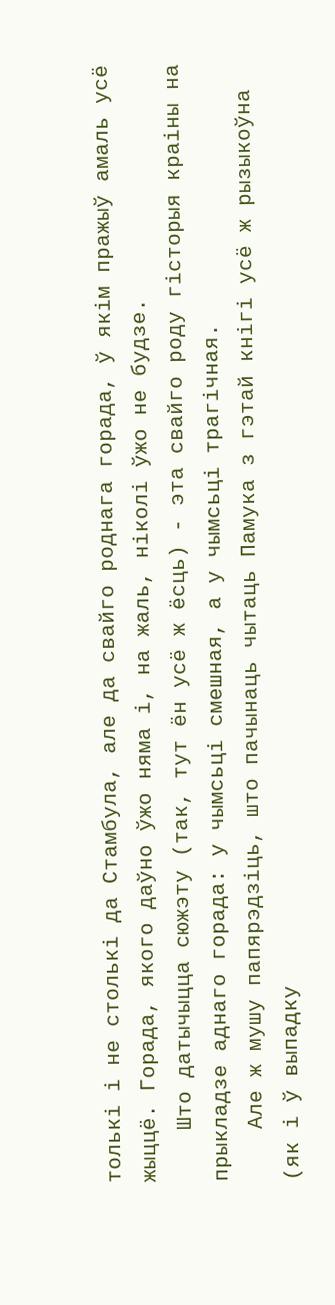толькі і не столькі да Стамбула, але да свайго роднага горада, ў якім пражыў амаль усё жыццё. Горада, якого даўно ўжо няма і, на жаль, ніколі ўжо не будзе.
    Што датычыцца сюжэту (так, тут ён усё ж ёсць) - эта свайго роду гісторыя краіны на прыкладзе аднаго горада: у чымсьці смешная, а у чымсьці трагічная.
    Але ж мушу папярэдзіць, што пачынаць чытаць Памука з гэтай кнігі усё ж рызыкоўна (як і ў выпадку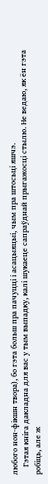любого нон-фікшн твора), бо гэта больш пра пачуцці і асацыяцыі, чым пра штосьці яшчэ.
    Гэтая кніга дакладна для вас у тым выпадку, калі шукаеце сапраўднай прыгажосці стылю. Не ведаю, як ён гэта робіць, але ж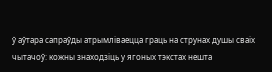ў аўтара сапраўды атрымліваецца граць на струнах душы сваіх чытачоў: кожны знаходзіць у ягоных тэкстах нешта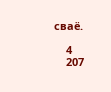сваё.

    4
    207